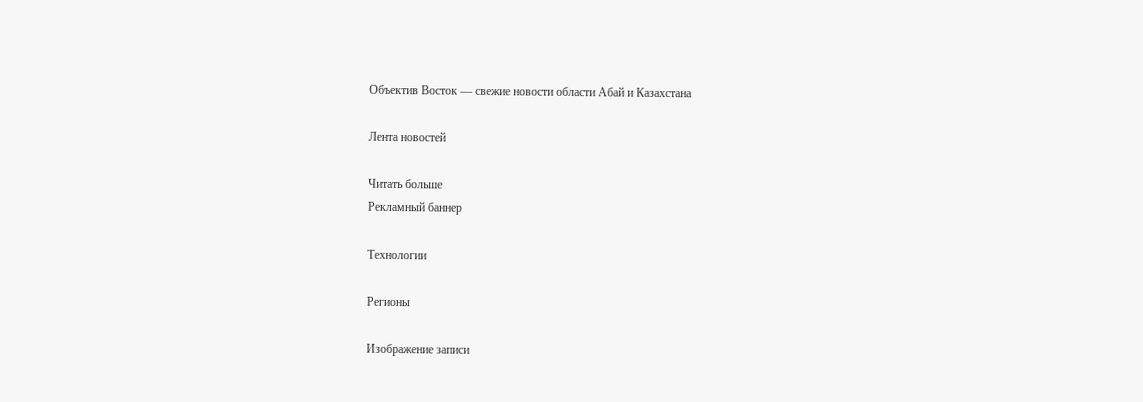Объектив Восток — свежие новости области Абай и Казахстана

Лента новостей

Читать больше
Рекламный баннер

Технологии

Регионы

Изображение записи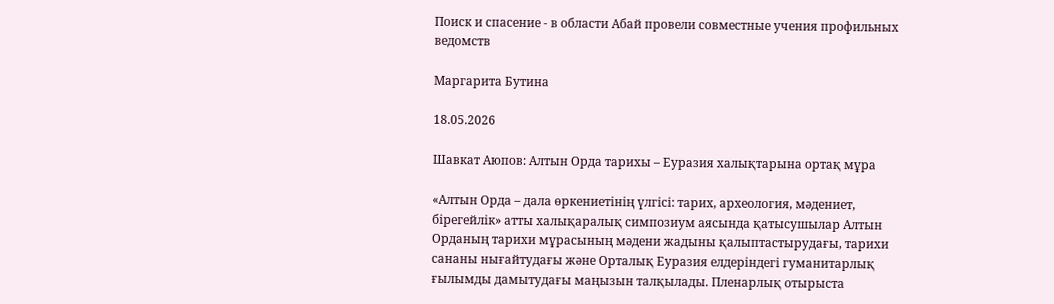Поиск и спасение - в области Абай провели совместные учения профильных ведомств

Маргарита Бутина

18.05.2026

Шавкат Аюпов: Алтын Орда тарихы – Еуразия халықтарына ортақ мұра

«Алтын Орда – дала өркениетінің үлгісі: тарих, археология, мәдениет, бірегейлік» атты халықаралық симпозиум аясында қатысушылар Алтын Орданың тарихи мұрасының мәдени жадыны қалыптастырудағы, тарихи сананы нығайтудағы және Орталық Еуразия елдеріндегі гуманитарлық ғылымды дамытудағы маңызын талқылады. Пленарлық отырыста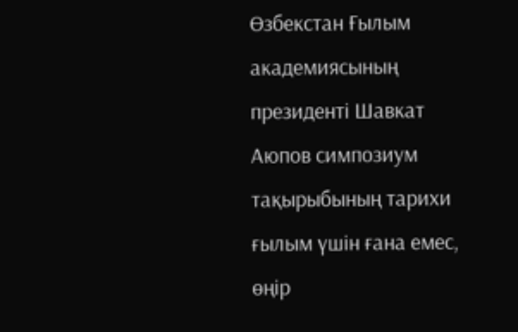Өзбекстан Ғылым академиясының президенті Шавкат Аюпов симпозиум тақырыбының тарихи ғылым үшін ғана емес, өңір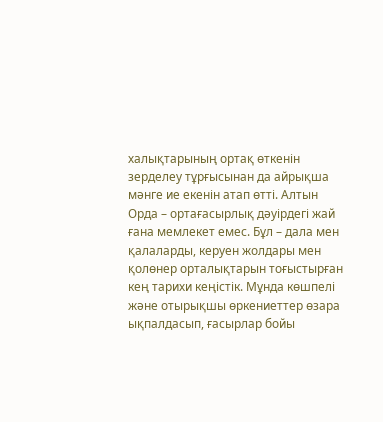халықтарының ортақ өткенін зерделеу тұрғысынан да айрықша мәнге ие екенін атап өтті. Алтын Орда – ортағасырлық дәуірдегі жай ғана мемлекет емес. Бұл – дала мен қалаларды, керуен жолдары мен қолөнер орталықтарын тоғыстырған кең тарихи кеңістік. Мұнда көшпелі және отырықшы өркениеттер өзара ықпалдасып, ғасырлар бойы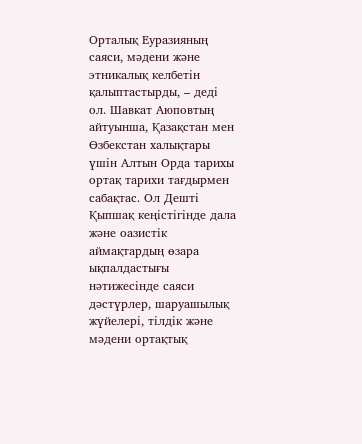Орталық Еуразияның саяси, мәдени және этникалық келбетін қалыптастырды, – деді ол. Шавкат Аюповтың айтуынша, Қазақстан мен Өзбекстан халықтары үшін Алтын Орда тарихы ортақ тарихи тағдырмен сабақтас. Ол Дешті Қыпшақ кеңістігінде дала және оазистік аймақтардың өзара ықпалдастығы нәтижесінде саяси дәстүрлер, шаруашылық жүйелері, тілдік және мәдени ортақтық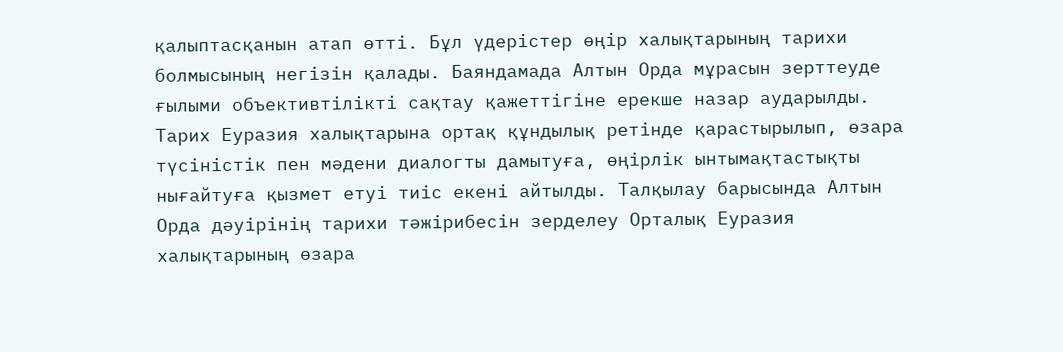қалыптасқанын атап өтті. Бұл үдерістер өңір халықтарының тарихи болмысының негізін қалады. Баяндамада Алтын Орда мұрасын зерттеуде ғылыми объективтілікті сақтау қажеттігіне ерекше назар аударылды. Тарих Еуразия халықтарына ортақ құндылық ретінде қарастырылып, өзара түсіністік пен мәдени диалогты дамытуға, өңірлік ынтымақтастықты нығайтуға қызмет етуі тиіс екені айтылды. Талқылау барысында Алтын Орда дәуірінің тарихи тәжірибесін зерделеу Орталық Еуразия халықтарының өзара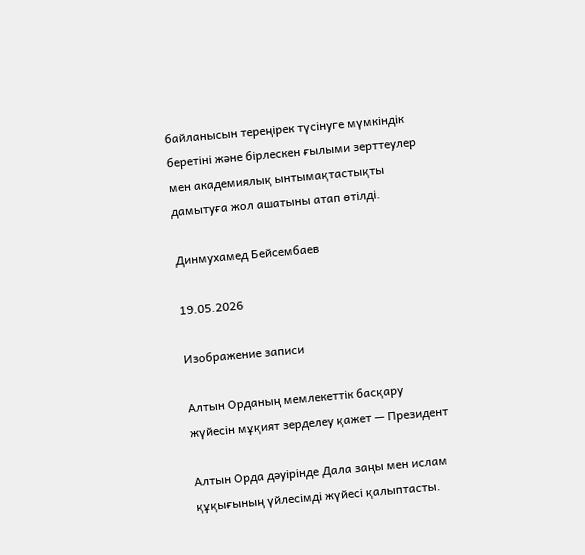байланысын тереңірек түсінуге мүмкіндік беретіні және бірлескен ғылыми зерттеулер мен академиялық ынтымақтастықты дамытуға жол ашатыны атап өтілді.

Динмухамед Бейсембаев

19.05.2026

Изображение записи

Алтын Орданың мемлекеттік басқару жүйесін мұқият зерделеу қажет — Президент

Алтын Орда дәуірінде Дала заңы мен ислам құқығының үйлесімді жүйесі қалыптасты.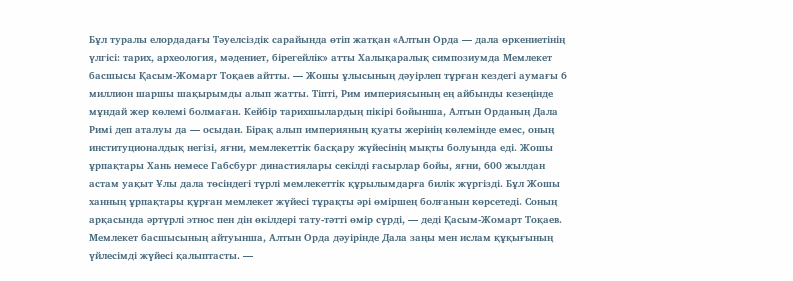Бұл туралы елордадағы Тәуелсіздік сарайында өтіп жатқан «Алтын Орда — дала өркениетінің үлгісі: тарих, археология, мәдениет, бірегейлік» атты Халықаралық симпозиумда Мемлекет басшысы Қасым-Жомарт Тоқаев айтты. — Жошы ұлысының дәуірлеп тұрған кездегі аумағы 6 миллион шаршы шақырымды алып жатты. Тіпті, Рим империясының ең айбынды кезеңінде мұндай жер көлемі болмаған. Кейбір тарихшылардың пікірі бойынша, Алтын Орданың Дала Римі деп аталуы да — осыдан. Бірақ алып империяның қуаты жерінің көлемінде емес, оның институционалдық негізі, яғни, мемлекеттік басқару жүйесінің мықты болуында еді. Жошы ұрпақтары Хань немесе Габсбург династиялары секілді ғасырлар бойы, яғни, 600 жылдан астам уақыт Ұлы дала төсіндегі түрлі мемлекеттік құрылымдарға билік жүргізді. Бұл Жошы ханның ұрпақтары құрған мемлекет жүйесі тұрақты әрі өміршең болғанын көрсетеді. Соның арқасында әртүрлі этнос пен дін өкілдері тату-тәтті өмір сүрді, — деді Қасым-Жомарт Тоқаев. Мемлекет басшысының айтуынша, Алтын Орда дәуірінде Дала заңы мен ислам құқығының үйлесімді жүйесі қалыптасты. —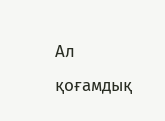Ал қоғамдық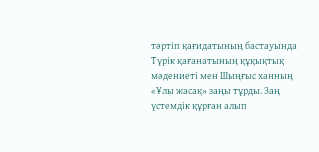тәртіп қағидатының бастауында Түрік қағанатының құқықтық мәдениеті мен Шыңғыс ханның «Ұлы жасақ» заңы тұрды. Заң үстемдік құрған алып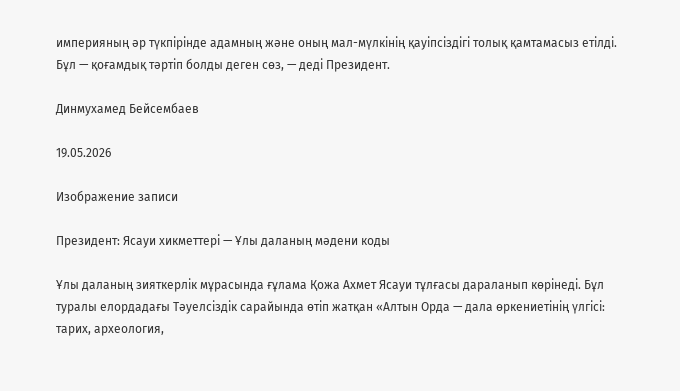империяның әр түкпірінде адамның және оның мал-мүлкінің қауіпсіздігі толық қамтамасыз етілді. Бұл — қоғамдық тәртіп болды деген сөз, — деді Президент.

Динмухамед Бейсембаев

19.05.2026

Изображение записи

Президент: Ясауи хикметтері — Ұлы даланың мәдени коды

Ұлы даланың зияткерлік мұрасында ғұлама Қожа Ахмет Ясауи тұлғасы дараланып көрінеді. Бұл туралы елордадағы Тәуелсіздік сарайында өтіп жатқан «Алтын Орда — дала өркениетінің үлгісі: тарих, археология,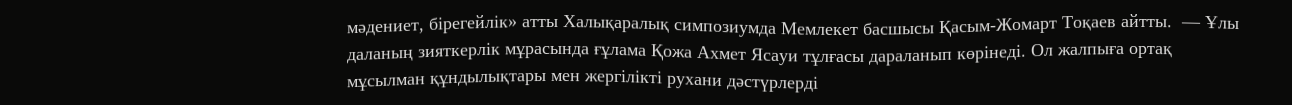мәдениет, бірегейлік» атты Халықаралық симпозиумда Мемлекет басшысы Қасым-Жомарт Тоқаев айтты.  — Ұлы даланың зияткерлік мұрасында ғұлама Қожа Ахмет Ясауи тұлғасы дараланып көрінеді. Ол жалпыға ортақ мұсылман құндылықтары мен жергілікті рухани дәстүрлерді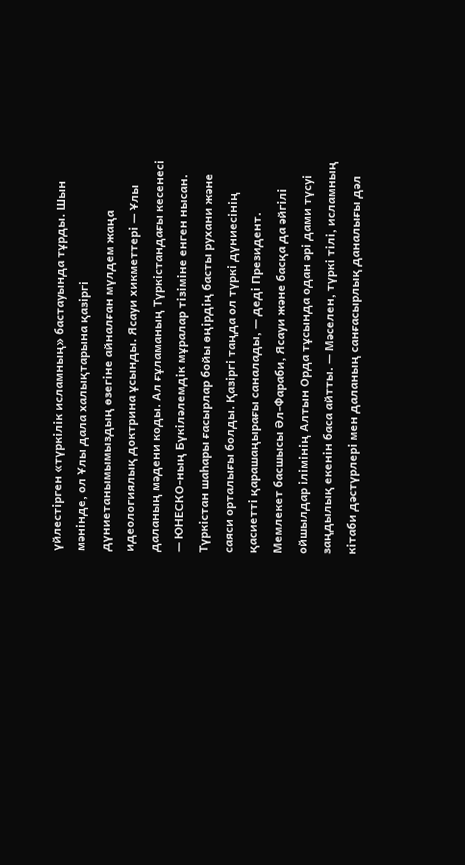үйлестірген «түркілік исламның» бастауында тұрды. Шын мәнінде, ол Ұлы дала халықтарына қазіргі дүниетанымымыздың өзегіне айналған мүлдем жаңа идеологиялық доктрина ұсынды. Ясауи хикметтері — Ұлы даланың мәдени коды. Ал ғұламаның Түркістандағы кесенесі — ЮНЕСКО-ның Бүкіләлемдік мұралар тізіміне енген нысан. Түркістан шаһары ғасырлар бойы өңірдің басты рухани және саяси орталығы болды. Қазіргі таңда ол түркі дүниесінің қасиетті қарашаңырағы саналады, — деді Президент. Мемлекет басшысы Әл-Фараби, Ясауи және басқа да әйгілі ойшылдар ілімінің Алтын Орда тұсында одан әрі дами түсуі заңдылық екенін баса айтты. — Мәселен, түркі тілі, исламның кітаби дәстүрлері мен даланың санғасырлық даналығы дәл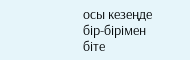осы кезеңде бір-бірімен біте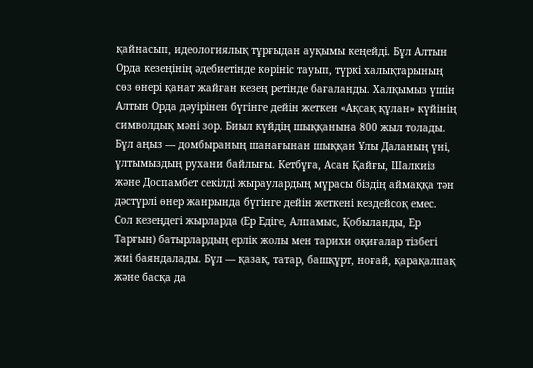қайнасып, идеологиялық тұрғыдан ауқымы кеңейді. Бұл Алтын Орда кезеңінің әдебиетінде көрініс тауып, түркі халықтарының сөз өнері қанат жайған кезең ретінде бағаланды. Халқымыз үшін Алтын Орда дәуірінен бүгінге дейін жеткен «Ақсақ құлан» күйінің символдық мәні зор. Биыл күйдің шыққанына 800 жыл толады. Бұл аңыз — домбыраның шанағынан шыққан Ұлы Даланың үні, ұлтымыздың рухани байлығы. Кетбұға, Асан Қайғы, Шалкиіз және Доспамбет секілді жыраулардың мұрасы біздің аймаққа тән дәстүрлі өнер жанрында бүгінге дейін жеткені кездейсоқ емес. Сол кезеңдегі жырларда (Ер Едіге, Алпамыс, Қобыланды, Ер Тарғын) батырлардың ерлік жолы мен тарихи оқиғалар тізбегі жиі баяндалады. Бұл — қазақ, татар, башқұрт, ноғай, қарақалпақ және басқа да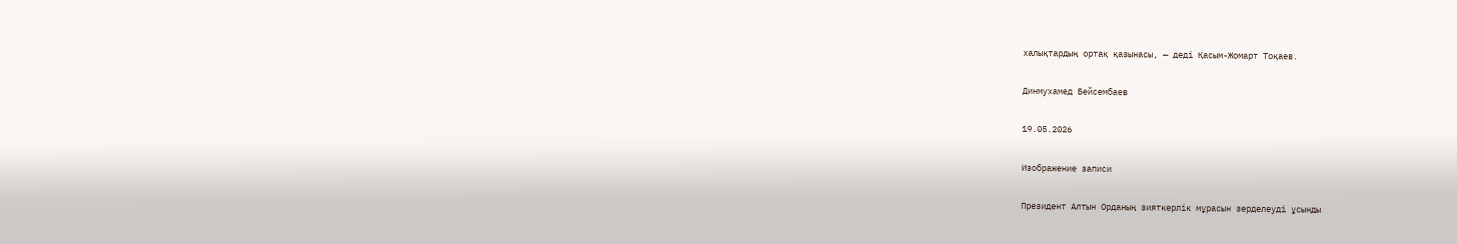халықтардың ортақ қазынасы, — деді Қасым-Жомарт Тоқаев.

Динмухамед Бейсембаев

19.05.2026

Изображение записи

Президент Алтын Орданың зияткерлік мұрасын зерделеуді ұсынды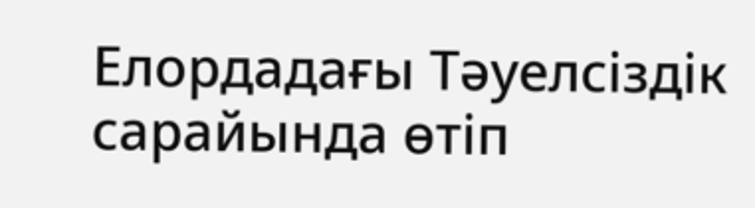Елордадағы Тәуелсіздік сарайында өтіп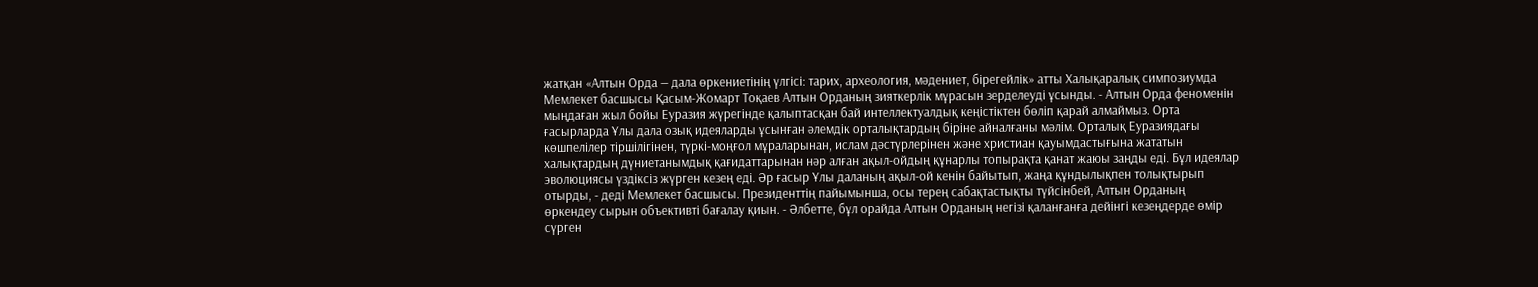жатқан «Алтын Орда — дала өркениетінің үлгісі: тарих, археология, мәдениет, бірегейлік» атты Халықаралық симпозиумда Мемлекет басшысы Қасым-Жомарт Тоқаев Алтын Орданың зияткерлік мұрасын зерделеуді ұсынды. - Алтын Орда феноменін мыңдаған жыл бойы Еуразия жүрегінде қалыптасқан бай интеллектуалдық кеңістіктен бөліп қарай алмаймыз. Орта ғасырларда Ұлы дала озық идеяларды ұсынған әлемдік орталықтардың біріне айналғаны мәлім. Орталық Еуразиядағы көшпелілер тіршілігінен, түркі-моңғол мұраларынан, ислам дәстүрлерінен және христиан қауымдастығына жататын халықтардың дүниетанымдық қағидаттарынан нәр алған ақыл-ойдың құнарлы топырақта қанат жаюы заңды еді. Бұл идеялар эволюциясы үздіксіз жүрген кезең еді. Әр ғасыр Ұлы даланың ақыл-ой кенін байытып, жаңа құндылықпен толықтырып отырды, - деді Мемлекет басшысы. Президенттің пайымынша, осы терең сабақтастықты түйсінбей, Алтын Орданың өркендеу сырын объективті бағалау қиын. - Әлбетте, бұл орайда Алтын Орданың негізі қаланғанға дейінгі кезеңдерде өмір сүрген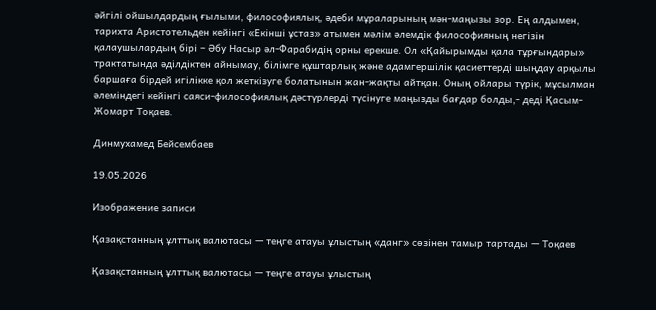әйгілі ойшылдардың ғылыми, философиялық, әдеби мұраларының мән-маңызы зор. Ең алдымен, тарихта Аристотельден кейінгі «Екінші ұстаз» атымен мәлім әлемдік философияның негізін қалаушылардың бірі – Әбу Насыр әл-Фарабидің орны ерекше. Ол «Қайырымды қала тұрғындары» трактатында әділдіктен айнымау, білімге құштарлық және адамгершілік қасиеттерді шыңдау арқылы баршаға бірдей игілікке қол жеткізуге болатынын жан-жақты айтқан. Оның ойлары түрік, мұсылман әлеміндегі кейінгі саяси-философиялық дәстүрлерді түсінуге маңызды бағдар болды,- деді Қасым-Жомарт Тоқаев.

Динмухамед Бейсембаев

19.05.2026

Изображение записи

Қазақстанның ұлттық валютасы — теңге атауы ұлыстың «данг» сөзінен тамыр тартады — Тоқаев

Қазақстанның ұлттық валютасы — теңге атауы ұлыстың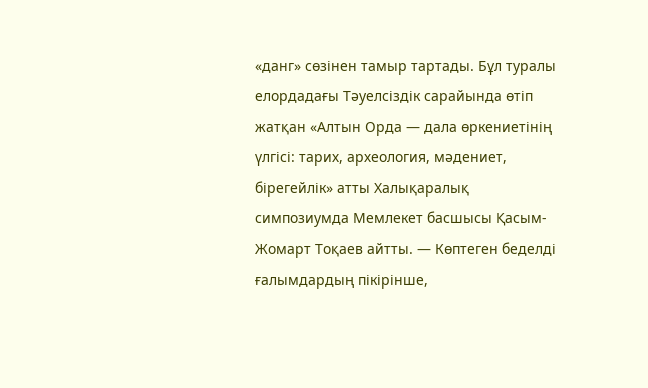«данг» сөзінен тамыр тартады. Бұл туралы елордадағы Тәуелсіздік сарайында өтіп жатқан «Алтын Орда — дала өркениетінің үлгісі: тарих, археология, мәдениет, бірегейлік» атты Халықаралық симпозиумда Мемлекет басшысы Қасым-Жомарт Тоқаев айтты. — Көптеген беделді ғалымдардың пікірінше,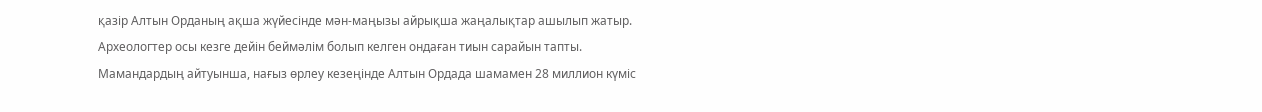қазір Алтын Орданың ақша жүйесінде мән-маңызы айрықша жаңалықтар ашылып жатыр. Археологтер осы кезге дейін беймәлім болып келген ондаған тиын сарайын тапты. Мамандардың айтуынша, нағыз өрлеу кезеңінде Алтын Ордада шамамен 28 миллион күміс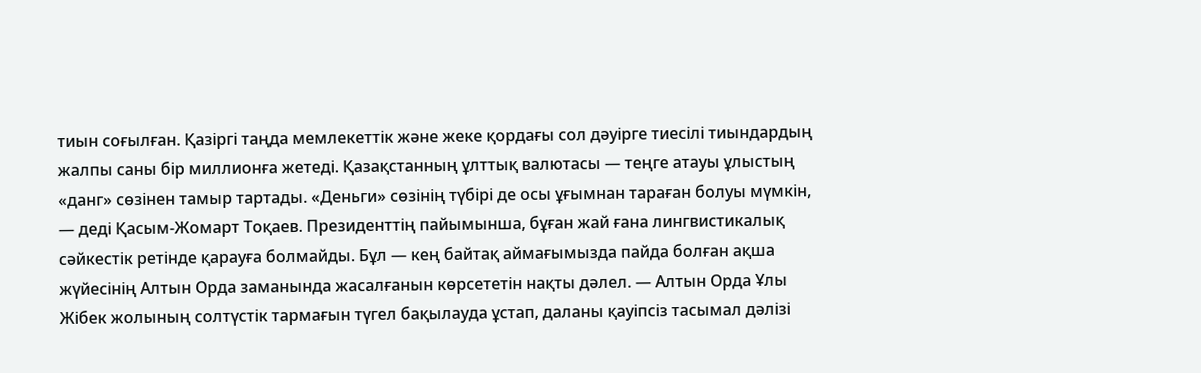тиын соғылған. Қазіргі таңда мемлекеттік және жеке қордағы сол дәуірге тиесілі тиындардың жалпы саны бір миллионға жетеді. Қазақстанның ұлттық валютасы — теңге атауы ұлыстың «данг» сөзінен тамыр тартады. «Деньги» сөзінің түбірі де осы ұғымнан тараған болуы мүмкін, — деді Қасым-Жомарт Тоқаев. Президенттің пайымынша, бұған жай ғана лингвистикалық сәйкестік ретінде қарауға болмайды. Бұл — кең байтақ аймағымызда пайда болған ақша жүйесінің Алтын Орда заманында жасалғанын көрсететін нақты дәлел. — Алтын Орда Ұлы Жібек жолының солтүстік тармағын түгел бақылауда ұстап, даланы қауіпсіз тасымал дәлізі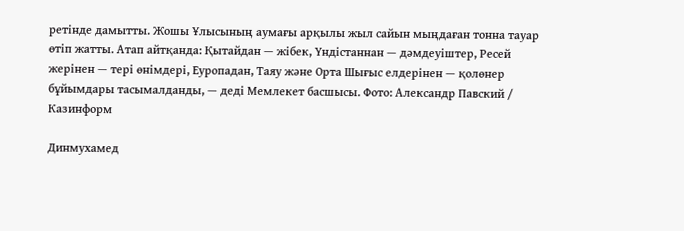ретінде дамытты. Жошы Ұлысының аумағы арқылы жыл сайын мыңдаған тонна тауар өтіп жатты. Атап айтқанда: Қытайдан — жібек, Үндістаннан — дәмдеуіштер, Ресей жерінен — тері өнімдері, Еуропадан, Таяу және Орта Шығыс елдерінен — қолөнер бұйымдары тасымалданды, — деді Мемлекет басшысы. Фото: Александр Павский / Казинформ

Динмухамед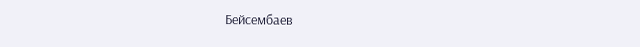Бейсембаев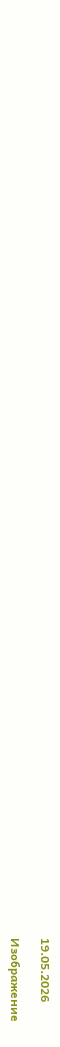19.05.2026

Изображение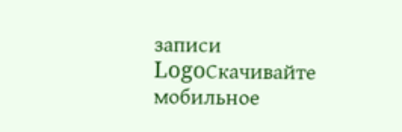записи
LogoСкачивайте мобильное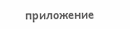приложение